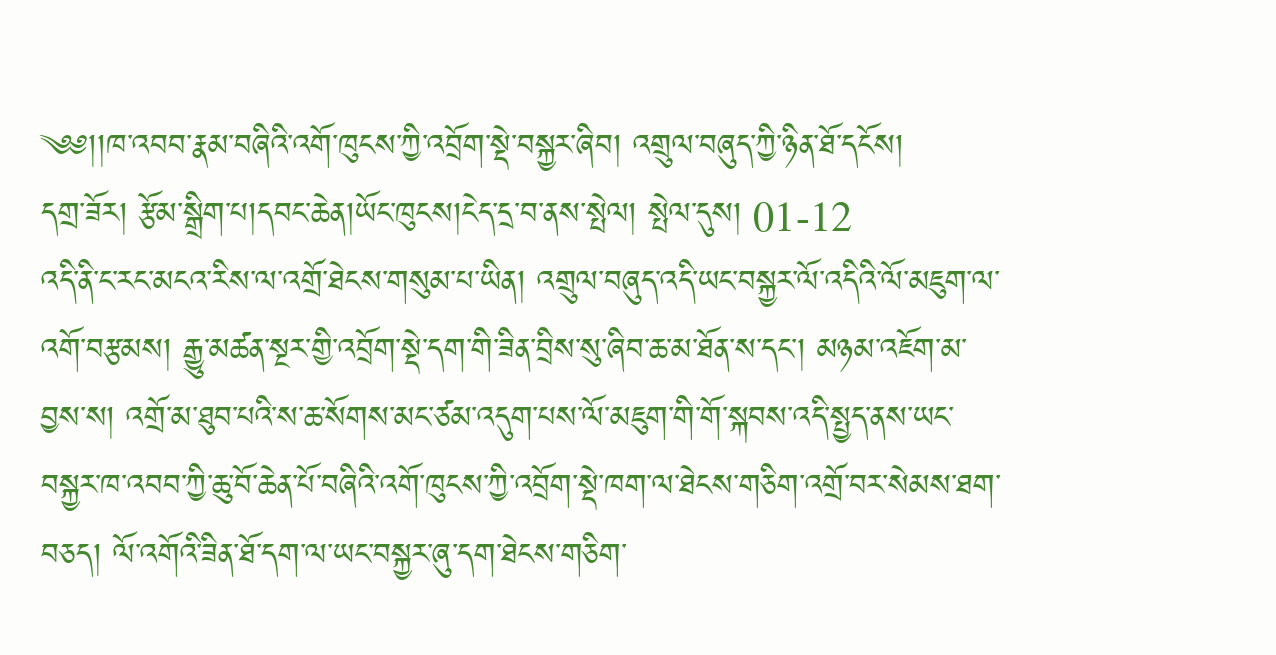༄༅།།ཁ་འབབ་རྣམ་བཞིའི་འགོ་ཁུངས་ཀྱི་འབྲོག་སྡེ་བསྐྱར་ཞིབ། འགྲུལ་བཞུད་ཀྱི་ཉིན་ཐོ་དངོས།
དགྲ་ཟོར། རྩོམ་སྒྲིག་པ།དབང་ཆེན།ཡོང་ཁུངས།ངེད་དྲ་བ་ནས་སྤེལ། སྤེལ་དུས། 01-12
འདི་ནི་ང་རང་མངའ་རིས་ལ་འགྲོ་ཐེངས་གསུམ་པ་ཡིན། འགྲུལ་བཞུད་འདི་ཡང་བསྐྱར་ལོ་འདིའི་ལོ་མཇུག་ལ་འགོ་བརྩམས། རྒྱུ་མཚན་སྔར་གྱི་འབྲོག་སྡེ་དག་གི་ཟིན་བྲིས་སུ་ཞིབ་ཆ་མ་ཐོན་ས་དང་། མཉམ་འཇོག་མ་བྱས་ས། འགྲོ་མ་ཐུབ་པའི་ས་ཆ་སོགས་མང་ཙམ་འདུག་པས་ལོ་མཇུག་གི་གོ་སྐབས་འདི་སྤྱད་ནས་ཡང་བསྐྱར་ཁ་འབབ་ཀྱི་ཆུ་བོ་ཆེན་པོ་བཞིའི་འགོ་ཁུངས་ཀྱི་འབྲོག་སྡེ་ཁག་ལ་ཐེངས་གཅིག་འགྲོ་བར་སེམས་ཐག་བཅད། ལོ་འགོའི་ཟིན་ཐོ་དག་ལ་ཡང་བསྐྱར་ཞུ་དག་ཐེངས་གཅིག་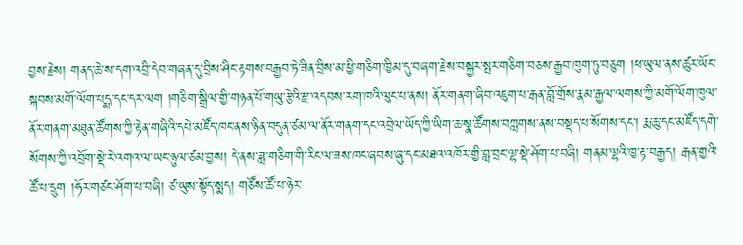བྱས་རྗེས། གནད་ཆེ་ས་དག་འབྲི་དེབ་གཞན་དུ་བྲིས་ཤིང་རྟགས་བརྒྱབ་ཏེ་ཟིན་བྲིས་མ་ཕྱི་གཅིག་ཁྱིམ་དུ་བཞག་རྗེས་བསྐྱར་སྤར་གཅིག་བཅས་རྒྱབ་ཁུག་ཏུ་བཅུག །ཕ་ཡུལ་ནས་ཚུར་ཡོང་སྐབས་མགོ་ལོག་པདྨ་དང་དར་ལག །གཅིག་སྒྲིལ་གྱི་གཉན་པོ་གཡུ་རྩེའི་རྫ་འདབས་རག་ཁའི་ལུང་པ་ནས། ནོར་གནག་ཞིབ་འཇུག་པ་རྒན་བློ་གྲོས་རྣམ་རྒྱལ་ལགས་ཀྱི་མགོ་ལོག་ཁུལ་ནོར་གནག་མཐུན་ཚོགས་ཀྱི་རྟེན་གཞིའི་དཔེ་མཛོད་ཁང་ནས་ཉིན་བདུན་ཙམ་ལ་ནོར་གནག་དང་འབྲེལ་ཡོད་ཀྱི་ཡིག་ཆ་སྣ་ཚོགས་བཀླགས་ནས་བསྡད་པ་སོགས་དང་། རྨ་ཆུ་དང་མཛོད་དགེ་སོགས་ཀྱི་འབྲོག་སྡེ་རེ་འགའ་ལ་ཡང་ཉུལ་ཙམ་བྱས། དེ་ནས་ཟླ་གཅིག་གི་རིང་ལ་ཟས་ཁང་ཞབས་ཞུ་དང་མཐའ་འཁོར་གྱི་བླ་བྲང་ལྷ་སྡེ་ཤོག་པ་བཞི། གནམ་ལྷའི་ཁྱ་རྟ་བརྒྱད། རྒན་གྱའི་ཚོ་པ་དྲུག །ཧོར་གཙང་ཤོག་པ་བཞི། ཙ་ཡུས་སྟོད་སྨད། གཙོས་ཚོ་པ་ཉེར་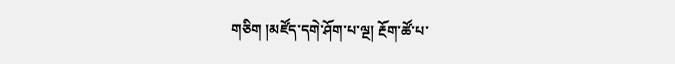གཅིག །མཛོད་དགེ་ཤོག་པ་ལྔ། རྔོག་ཚོ་པ་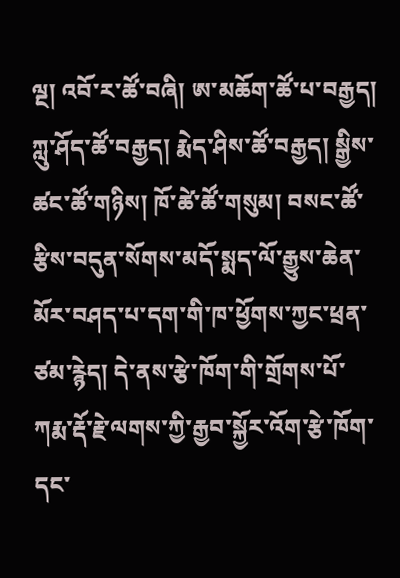ལྔ། འབོ་ར་ཚོ་བཞི། ཨ་མཆོག་ཚོ་པ་བརྒྱད། ཀླུ་ཤོད་ཚོ་བརྒྱད། རྨེད་ཤིས་ཚོ་བརྒྱད། སྒྱིས་ཚང་ཚོ་གཉིས། ཁོ་ཚེ་ཚོ་གསུམ། བསང་ཚོ་རྩིས་བདུན་སོགས་མདོ་སྨད་ལོ་རྒྱུས་ཆེན་མོར་བཤད་པ་དག་གི་ཁ་ཕྱོགས་ཀྱང་ཕྲན་ཙམ་རྙེད། དེ་ནས་རྩེ་ཁོག་གི་གྲོགས་པོ་ཀརྨ་རྡོ་རྗེ་ལགས་ཀྱི་རྒྱབ་སྐྱོར་འོག་རྩེ་ཁོག་དང་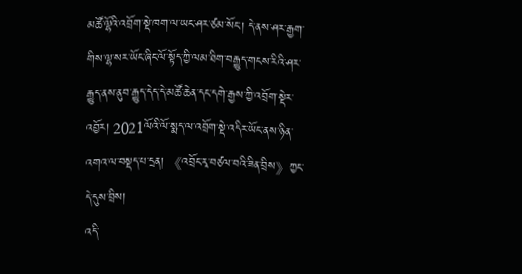མཚོ་ལྷོའི་འབྲོག་སྡེ་ཁག་ལ་ཡང་ཤར་ཙམ་སོང་། དེ་ནས་ཤར་རྒྱག་གིས་ལྷ་སར་ཡོང་ཞིང་ལོ་སྟོད་ཀྱི་ལམ་ཐིག་བརྒྱུད་གངས་རིའི་ཤར་རྒྱུད་ནས་ནུབ་རྒྱུད་དེད་དེ་མཚོ་ཆེན་དང་དགེ་རྒྱས་ཀྱི་འབྲོག་སྡེར་འབྱོར། 2021ལོའི་ལོ་སྨད་ལ་འབྲོག་སྡེ་འདིར་ཡོང་ནས་ཉིན་འགའ་ལ་བསྡད་པ་དྲན། 《འབྲོང་རྭ་བཙལ་བའི་ཟིན་བྲིས》ཀྱང་དེ་དུས་བྲིས།
འདི་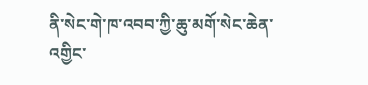ནི་སེང་གེ་ཁ་འབབ་ཀྱི་ཆུ་མགོ་སེང་ཆེན་འགྱིང་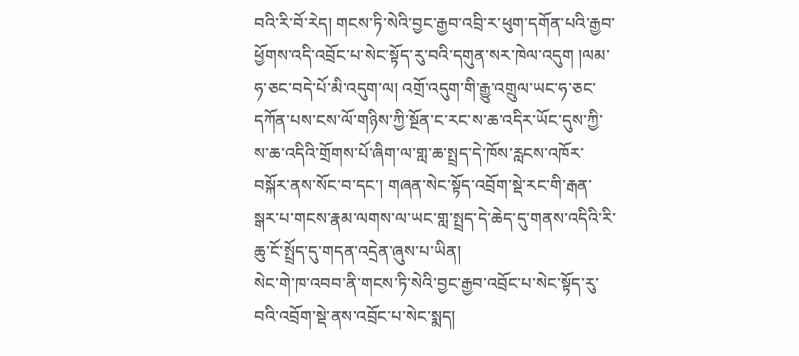བའི་རི་བོ་རེད། གངས་ཏི་སེའི་བྱང་རྒྱབ་འབྲི་ར་ཕུག་དགོན་པའི་རྒྱབ་ཕྱོགས་འདི་འབྲོང་པ་སེང་སྟོད་རུ་བའི་དགུན་སར་ཁེལ་འདུག །ལམ་ཧ་ཅང་བདེ་པོ་མི་འདུག་ལ། འགྲོ་འདུག་གི་རྒྱུ་འགྲུལ་ཡང་ཧ་ཅང་དཀོན་པས་ངས་ལོ་གཉིས་ཀྱི་སྔོན་ང་རང་ས་ཆ་འདིར་ཡོང་དུས་ཀྱི་ས་ཆ་འདིའི་གྲོགས་པོ་ཞིག་ལ་གླ་ཆ་སྤྲད་དེ་ཁོས་རླངས་འཁོར་བསྐོར་ནས་སོང་བ་དང་། གཞན་སེང་སྟོད་འབྲོག་སྡེ་རང་གི་རྒན་སྒར་པ་གངས་རྣམ་ལགས་ལ་ཡང་གླ་སྤྲད་དེ་ཆེད་དུ་གནས་འདིའི་རི་ཆུ་ངོ་སྤྲོད་དུ་གདན་འདྲེན་ཞུས་པ་ཡིན།
སེང་གེ་ཁ་འབབ་ནི་གངས་ཏི་སེའི་བྱང་རྒྱབ་འབྲོང་པ་སེང་སྟོད་རུ་བའི་འབྲོག་སྡེ་ནས་འབྲོང་པ་སེང་སྨད།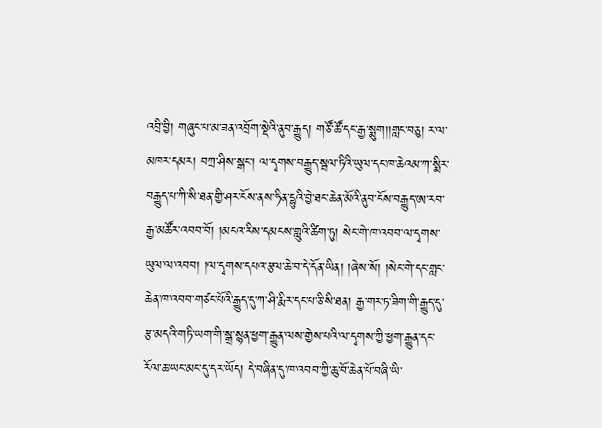འབྲི་བྱི། གཞུང་པ་མ་ཟན་འབྲོག་སྡེའི་ནུབ་རྒྱུད། གཙོ་ཚོ་དང་རྒྱ་སྨུག།།གླང་བཅུ། ར་ལ་མཁར་དམར། བཀྲ་ཤིས་སྒང་། ལ་དྭགས་བརྒྱུད་སྦལ་ཏིའི་ཡུལ་དང་ཁ་ཆེའམ་ཀ་སྨིར་བརྒྱུད་པ་ཀི་སི་ཐན་གྱི་ཤར་ངོས་ནས་ཧིན་དྷུའི་བྱེ་ཐང་ཆེན་མོའི་ནུབ་ངོས་བརྒྱུད་ཨ་རབ་རྒྱ་མཚོར་འབབ་བོ། །མངའ་རིས་དམངས་གླུའི་ཚིག་ཏུ། སེང་གེ་ཁ་འབབ་ལ་དྭགས་ཡུལ་ལ་འབབ། །ལ་དྭགས་དཔའ་རྩལ་ཆེ་བ་དེ་དོན་ཡིན། །ཞེས་སོ། །སེང་གེ་དང་གླང་ཆེན་ཁ་འབབ་གཙང་པོའི་རྒྱུད་དུ་ཀ་ཤི་རྨིར་དང་པ་ཅི་སི་ཐན། རྒྱ་གར་ཏ་ཟིག་གི་རྒྱུད་དུ་རྩ་མདའི་གཏི་ཡག་གི་སྒྲ་སྙན་ཕྱག་རྒྱུན་ལས་གྱེས་པའི་ལ་དྭགས་ཀྱི་ཕྱག་རྒྱུན་དང་རོལ་ཆ་ཡང་མང་དུ་དར་ཡོད། དེ་བཞིན་དུ་ཁ་འབབ་ཀྱི་ཆུ་བོ་ཆེན་པོ་བཞི་ཡི་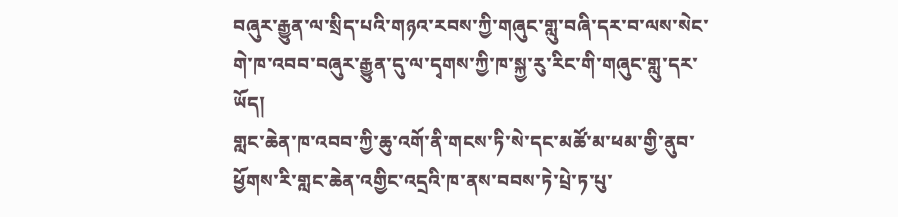བཞུར་རྒྱུན་ལ་སྲིད་པའི་གཉའ་རབས་ཀྱི་གཞུང་གླུ་བཞི་དར་བ་ལས་སེང་གེ་ཁ་འབབ་བཞུར་རྒྱུན་དུ་ལ་དྭགས་ཀྱི་ཁ་སྐྱ་རུ་རིང་གི་གཞུང་གླུ་དར་ཡོད།
གླང་ཆེན་ཁ་འབབ་ཀྱི་ཆུ་འགོ་ནི་གངས་ཏི་སེ་དང་མཚོ་མ་ཕམ་གྱི་ནུབ་ཕྱོགས་རི་གླང་ཆེན་འགྱིང་འདྲའི་ཁ་ནས་བབས་ཏེ་པྲེ་ཏ་པུ་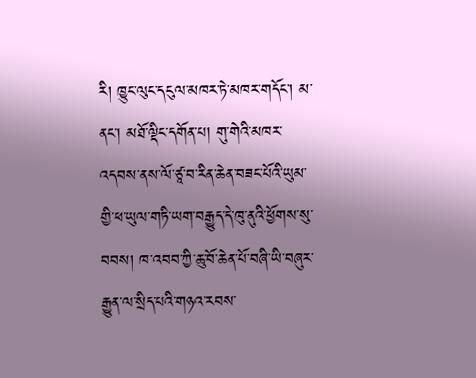རི། ཁྱུང་ལུང་དངུལ་མཁར་ཏེ་མཁར་གདོང་། མ་ནང་། མཐོ་ལྡིང་དགོན་པ། གུ་གེའི་མཁར་འདབས་ནས་ལོ་ཙཱ་བ་རིན་ཆེན་བཟང་པོའི་ཡུམ་གྱི་ཕ་ཡུལ་གཏི་ཡག་བརྒྱུད་དེ་ཁུ་ནུའི་ཕྱོགས་སུ་བབས། ཁ་འབབ་ཀྱི་ཆུ་བོ་ཆེན་པོ་བཞི་ཡི་བཞུར་རྒྱུན་ལ་སྲིད་པའི་གཉའ་རབས་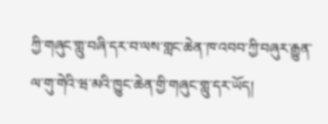ཀྱི་གཞུང་གླུ་བཞི་དར་བ་ལས་གླང་ཆེན་ཁ་འབབ་ཀྱི་བཞུར་རྒྱུན་ལ་གུ་གེའི་ཝ་མའི་ཁྱུང་ཆེན་གྱི་གཞུང་གླུ་དར་ཡོད།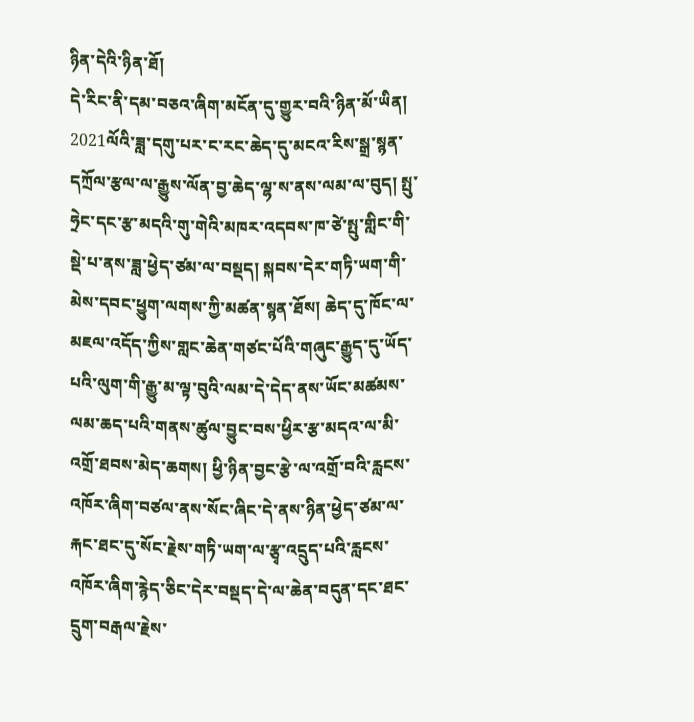ཉིན་དེའི་ཉིན་ཐོ།
དེ་རིང་ནི་དམ་བཅའ་ཞིག་མངོན་དུ་གྱུར་བའི་ཉིན་མོ་ཡིན། 2021ལོའི་ཟླ་དགུ་པར་ང་རང་ཆེད་དུ་མངའ་རིས་སྒྲ་སྙན་དཀྲོལ་རྩལ་ལ་རྒྱུས་ལོན་བྱ་ཆེད་ལྷ་ས་ནས་ལམ་ལ་བུད། སྤུ་ཧྲེང་དང་རྩ་མདའི་གུ་གེའི་མཁར་འདབས་ཁ་ཙེ་སྤུ་གླིང་གི་སྡེ་པ་ནས་ཟླ་ཕྱེད་ཙམ་ལ་བསྡད། སྐབས་དེར་གཏི་ཡག་གི་མེས་དབང་ཕྱུག་ལགས་ཀྱི་མཚན་སྙན་ཐོས། ཆེད་དུ་ཁོང་ལ་མཇལ་འདོད་ཀྱིས་གླང་ཆེན་གཙང་པོའི་གཞུང་རྒྱུད་དུ་ཡོད་པའི་ལུག་གི་རྒྱུ་མ་ལྟ་བུའི་ལམ་དེ་དེད་ནས་ཡོང་མཚམས་ལམ་ཆད་པའི་གནས་ཚུལ་བྱུང་བས་ཕྱིར་རྩ་མདའ་ལ་མི་འགྲོ་ཐབས་མེད་ཆགས། ཕྱི་ཉིན་བྱང་རྩེ་ལ་འགྲོ་བའི་རླངས་འཁོར་ཞིག་བཙལ་ནས་སོང་ཞིང་དེ་ནས་ཉིན་ཕྱེད་ཙམ་ལ་རྐང་ཐང་དུ་སོང་རྗེས་གཏི་ཡག་ལ་རྩྭ་འདྲུད་པའི་རླངས་འཁོར་ཞིག་རྙེད་ཅིང་དེར་བསྡད་དེ་ལ་ཆེན་བདུན་དང་ཐང་དྲུག་བརྒལ་རྗེས་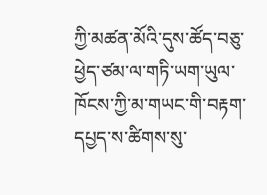ཀྱི་མཚན་མོའི་དུས་ཚོད་བཅུ་ཕྱེད་ཙམ་ལ་གཏི་ཡག་ཡུལ་ཁོངས་ཀྱི་མ་གཡང་གི་བརྟག་དཔྱད་ས་ཚིགས་སུ་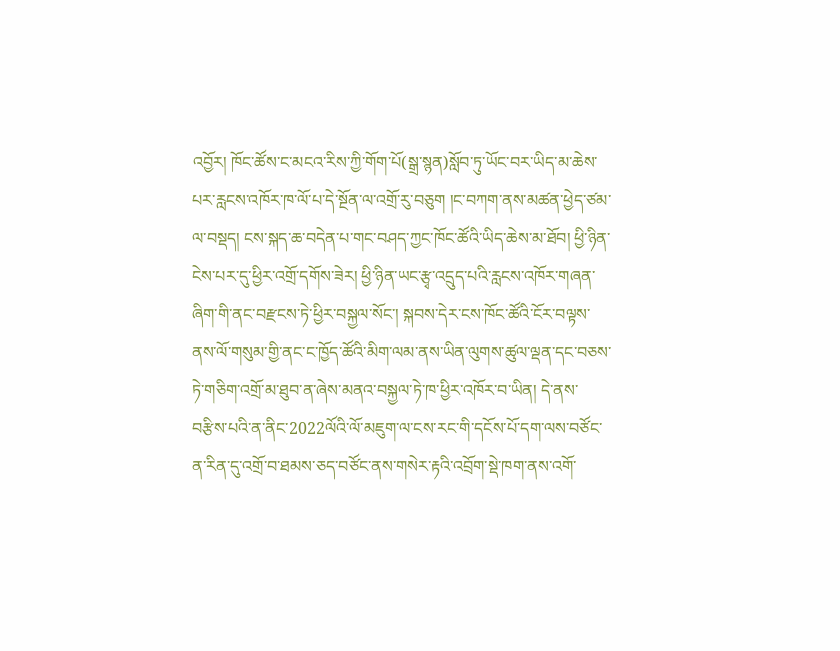འབྱོར། ཁོང་ཚོས་ང་མངའ་རིས་ཀྱི་གོག་པོ(སྒྲ་སྙན)སློབ་ཏུ་ཡོང་བར་ཡིད་མ་ཆེས་པར་རླངས་འཁོར་ཁ་ལོ་པ་དེ་སྔོན་ལ་འགྲོ་རུ་བཅུག །ང་བཀག་ནས་མཚན་ཕྱེད་ཙམ་ལ་བསྡད། ངས་སྐད་ཆ་བདེན་པ་གང་བཤད་ཀྱང་ཁོང་ཚོའི་ཡིད་ཆེས་མ་ཐོབ། ཕྱི་ཉིན་ངེས་པར་དུ་ཕྱིར་འགྲོ་དགོས་ཟེར། ཕྱི་ཉིན་ཡང་རྩྭ་འདྲུད་པའི་རླངས་འཁོར་གཞན་ཞིག་གི་ནང་བརྫངས་ཏེ་ཕྱིར་བསྐྱལ་སོང་། སྐབས་དེར་ངས་ཁོང་ཚོའི་ངོར་བལྟས་ནས་ལོ་གསུམ་གྱི་ནང་ང་ཁྱོད་ཚོའི་མིག་ལམ་ནས་ཡིན་ལུགས་ཚུལ་ལྡན་དང་བཅས་ཏེ་གཅིག་འགྲོ་མ་ཐུབ་ན་ཞེས་མནའ་བསྐྱལ་ཏེ་ཁ་ཕྱིར་འཁོར་བ་ཡིན། དེ་ནས་བརྩིས་པའི་ན་ནིང་2022ལོའི་ལོ་མཇུག་ལ་ངས་རང་གི་དངོས་པོ་དག་ལས་བཙོང་ན་རིན་དུ་འགྲོ་བ་ཐམས་ཅད་བཙོང་ནས་གསེར་རྟའི་འབྲོག་སྡེ་ཁག་ནས་འགོ་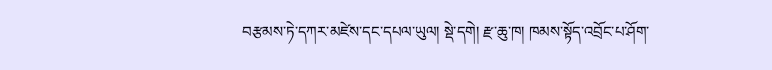བརྩམས་ཏེ་དཀར་མཛེས་དང་དཔལ་ཡུལ། སྡེ་དགེ། རྫ་ཆུ་ཁ། ཁམས་སྟོད་འབྲོང་པ་ཤོག་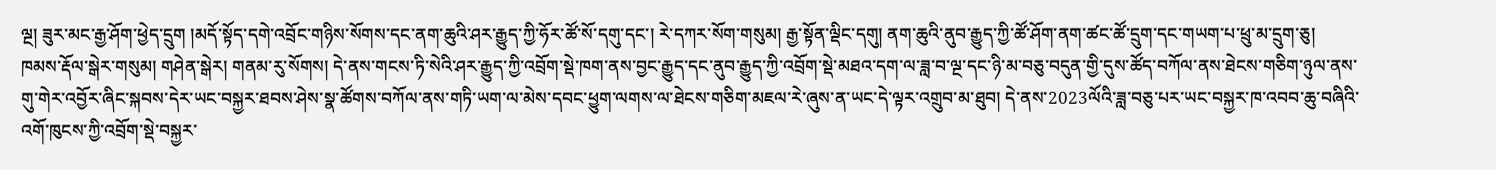ལྔ། ཟུར་མང་རྒྱ་ཤོག་ཕྱེད་དྲུག །མདོ་སྟོད་དགེ་འབྲོང་གཉིས་སོགས་དང་ནག་ཆུའི་ཤར་རྒྱུད་ཀྱི་ཧོར་ཚོ་སོ་དགུ་དང་། རེ་དཀར་སོག་གསུམ། རྒྱ་སྟོན་ལྡིང་དགུ། ནག་ཆུའི་ནུབ་རྒྱུད་ཀྱི་ཚོ་ཤོག་ནག་ཚང་ཚོ་དྲུག་དང་གཡག་པ་ཕྲུ་མ་དྲུག་ཅུ། ཁམས་རྡོལ་སྒེར་གསུམ། གཤེན་སྒེར། གནམ་རུ་སོགས། དེ་ནས་གངས་ཏི་སེའི་ཤར་རྒྱུད་ཀྱི་འབྲོག་སྡེ་ཁག་ནས་བྱང་རྒྱུད་དང་ནུབ་རྒྱུད་ཀྱི་འབྲོག་སྡེ་མཐའ་དག་ལ་ཟླ་བ་ལྔ་དང་ཉི་མ་བཅུ་བདུན་གྱི་དུས་ཚོད་བཀོལ་ནས་ཐེངས་གཅིག་ཉུལ་ནས་གུ་གེར་འབྱོར་ཞིང་སྐབས་དེར་ཡང་བསྐྱར་ཐབས་ཤེས་སྣ་ཚོགས་བཀོལ་ནས་གཏི་ཡག་ལ་མེས་དབང་ཕྱུག་ལགས་ལ་ཐེངས་གཅིག་མཇལ་རེ་ཞུས་ན་ཡང་དེ་ལྟར་འགྲུབ་མ་ཐུབ། དེ་ནས་2023ལོའི་ཟླ་བཅུ་པར་ཡང་བསྐྱར་ཁ་འབབ་ཆུ་བཞིའི་འགོ་ཁུངས་ཀྱི་འབྲོག་སྡེ་བསྐྱར་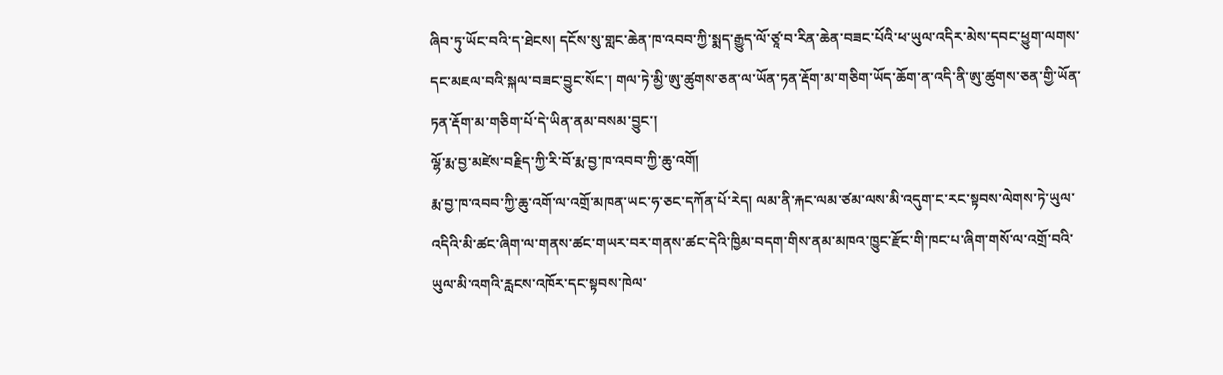ཞིབ་ཏུ་ཡོང་བའི་ད་ཐེངས། དངོས་སུ་གླང་ཆེན་ཁ་འབབ་ཀྱི་སྨད་རྒྱུད་ལོ་ཙཱ་བ་རིན་ཆེན་བཟང་པོའི་ཕ་ཡུལ་འདིར་མེས་དབང་ཕྱུག་ལགས་དང་མཇལ་བའི་སྐལ་བཟང་བྱུང་སོང་། གལ་ཏེ་མྱི་ཨུ་ཚུགས་ཅན་ལ་ཡོན་ཏན་རྡོག་མ་གཅིག་ཡོད་ཆོག་ན་འདི་ནི་ཨུ་ཚུགས་ཅན་གྱི་ཡོན་ཏན་རྡོག་མ་གཅིག་པོ་དེ་ཡིན་ནམ་བསམ་བྱུང་།
ལྷོ་རྨ་བྱ་མཛེས་བརྗིད་ཀྱི་རི་བོ་རྨ་བྱ་ཁ་འབབ་ཀྱི་ཆུ་འགོ།
རྨ་བྱ་ཁ་འབབ་ཀྱི་ཆུ་འགོ་ལ་འགྲོ་མཁན་ཡང་ཧ་ཅང་དཀོན་པོ་རེད། ལམ་ནི་རྐང་ལམ་ཙམ་ལས་མི་འདུག་ང་རང་སྟབས་ལེགས་ཏེ་ཡུལ་འདིའི་མི་ཚང་ཞིག་ལ་གནས་ཚང་གཡར་བར་གནས་ཚང་དེའི་ཁྱིམ་བདག་གིས་ནམ་མཁའ་ཁྱུང་རྫོང་གི་ཁང་པ་ཞིག་གསོ་ལ་འགྲོ་བའི་ཡུལ་མི་འགའི་རླངས་འཁོར་དང་སྟབས་ཁེལ་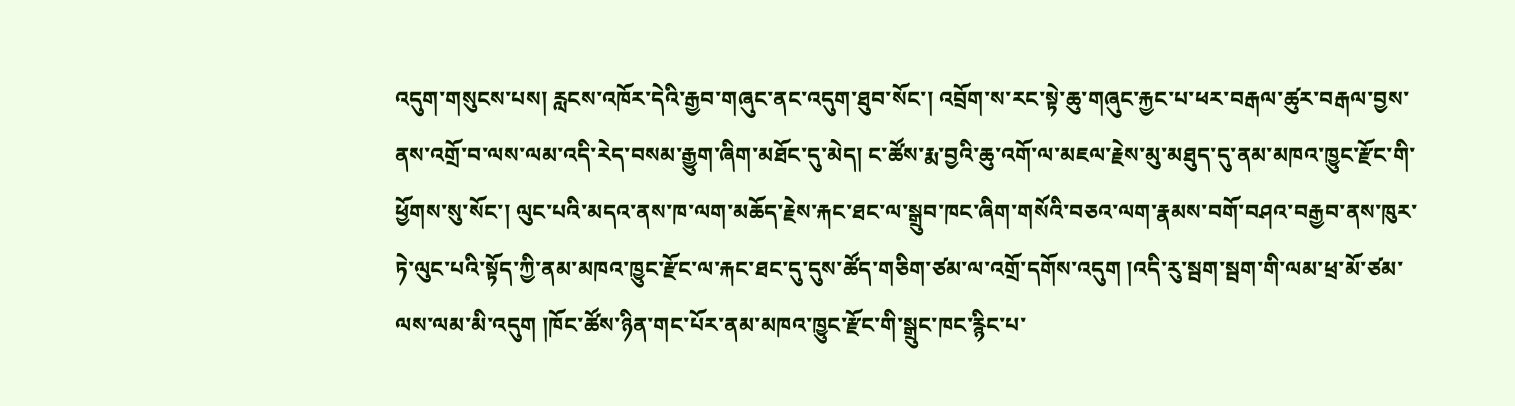འདུག་གསུངས་པས། རླངས་འཁོར་དེའི་རྒྱབ་གཞུང་ནང་འདུག་ཐུབ་སོང་། འབྲོག་ས་རང་སྟེ་ཆུ་གཞུང་རྐྱང་པ་ཕར་བརྒལ་ཚུར་བརྒལ་བྱས་ནས་འགྲོ་བ་ལས་ལམ་འདི་རེད་བསམ་རྒྱུག་ཞིག་མཐོང་དུ་མེད། ང་ཚོས་རྨ་བྱའི་ཆུ་འགོ་ལ་མཇལ་རྗེས་མུ་མཐུད་དུ་ནམ་མཁའ་ཁྱུང་རྫོང་གི་ཕྱོགས་སུ་སོང་། ལུང་པའི་མདའ་ནས་ཁ་ལག་མཆོད་རྗེས་རྐང་ཐང་ལ་སྒྲུབ་ཁང་ཞིག་གསོའི་བཅའ་ལག་རྣམས་བགོ་བཤའ་བརྒྱབ་ནས་ཁུར་ཏེ་ལུང་པའི་སྟོད་ཀྱི་ནམ་མཁའ་ཁྱུང་རྫོང་ལ་རྐང་ཐང་དུ་དུས་ཚོད་གཅིག་ཙམ་ལ་འགྲོ་དགོས་འདུག །འདི་རུ་སྦག་སྦག་གི་ལམ་ཕྲ་མོ་ཙམ་ལས་ལམ་མི་འདུག །ཁོང་ཚོས་ཉིན་གང་པོར་ནམ་མཁའ་ཁྱུང་རྫོང་གི་སྒྲུང་ཁང་རྙིང་པ་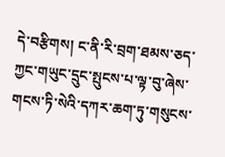དེ་བརྩིགས། ང་ནི་རི་བྲག་ཐམས་ཅད་ཀྱང་གཡུང་དྲུང་སྤུངས་པ་ལྟ་བུ་ཞེས་གངས་ཏི་སེའི་དཀར་ཆག་ཏུ་གསུངས་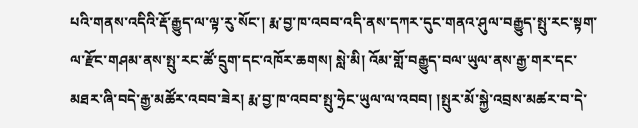པའི་གནས་འདིའི་རྡོ་རྒྱུད་ལ་ལྟ་རུ་སོང་། རྨ་བྱ་ཁ་འབབ་འདི་ནས་དཀར་དུང་གནའ་ཤུལ་བརྒྱུད་སྤུ་རང་སྟག་ལ་རྫོང་གཤམ་ནས་སྤུ་རང་ཚོ་དྲུག་དང་འཁོར་ཆགས། སླེ་མི། འོམ་གློ་བརྒྱུད་བལ་ཡུལ་ནས་རྒྱ་གར་དང་མཐར་ཞི་བདེ་རྒྱ་མཚོར་འབབ་ཟེར། རྨ་བྱ་ཁ་འབབ་སྤུ་ཧྲེང་ཡུལ་ལ་འབབ། །སྤུར་མོ་སྐྱེ་འབྲས་མཚར་བ་དེ་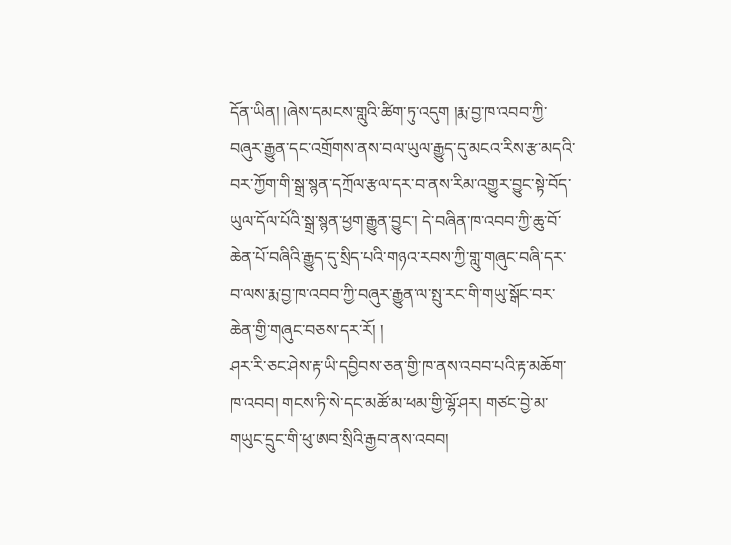དོན་ཡིན། །ཞེས་དམངས་གླུའི་ཚིག་ཏུ་འདུག །རྨ་བྱ་ཁ་འབབ་ཀྱི་བཞུར་རྒྱུན་དང་འགྲོགས་ནས་བལ་ཡུལ་རྒྱུད་དུ་མངའ་རིས་རྩ་མདའི་བར་ཀྱོག་གི་སྒྲ་སྙན་དཀྲོལ་རྩལ་དར་བ་ནས་རིམ་འགྱུར་བྱུང་སྟེ་བོད་ཡུལ་དོལ་པོའི་སྒྲ་སྙན་ཕྱག་རྒྱུན་བྱུང་། དེ་བཞིན་ཁ་འབབ་ཀྱི་ཆུ་བོ་ཆེན་པོ་བཞིའི་རྒྱུད་དུ་སྲིད་པའི་གཉའ་རབས་ཀྱི་གླུ་གཞུང་བཞི་དར་བ་ལས་རྨ་བྱ་ཁ་འབབ་ཀྱི་བཞུར་རྒྱུན་ལ་སྤུ་རང་གི་གཡུ་སྒོང་བར་ཆེན་གྱི་གཞུང་བཅས་དར་རོ། །
ཤར་རི་ཅང་ཤེས་རྟ་ཡི་དབྱིབས་ཅན་གྱི་ཁ་ནས་འབབ་པའི་རྟ་མཆོག་ཁ་འབབ། གངས་ཏི་སེ་དང་མཚོ་མ་ཕམ་གྱི་ལྷོ་ཤར། གཙང་བྱེ་མ་གཡུང་དྲུང་གི་ཕུ་ཨབ་སྲིའི་རྒྱབ་ནས་འབབ།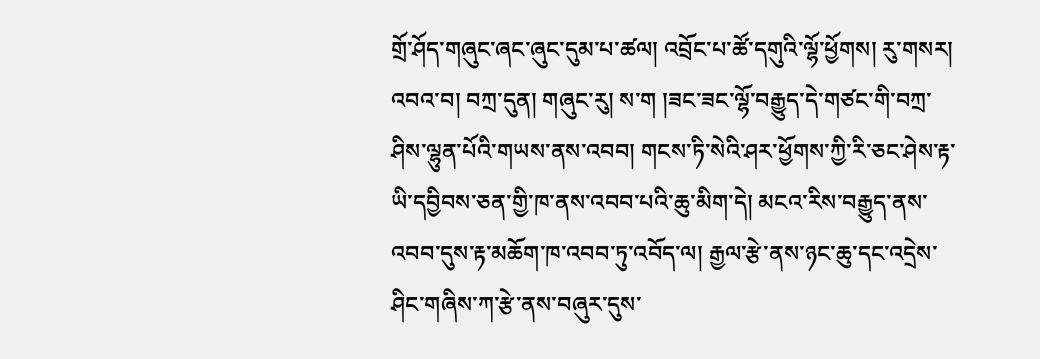གྲོ་ཤོད་གཞུང་ཞང་ཞུང་དུམ་པ་ཚལ། འབྲོང་པ་ཚོ་དགུའི་ལྷོ་ཕྱོགས། རུ་གསར། འབའ་བ། བཀྲ་དུན། གཞུང་རུ། ས་ག །ཟང་ཟང་ལྷོ་བརྒྱུད་དེ་གཙང་གི་བཀྲ་ཤིས་ལྷུན་པོའི་གཡས་ནས་འབབ། གངས་ཏི་སེའི་ཤར་ཕྱོགས་ཀྱི་རི་ཅང་ཤེས་རྟ་ཡི་དབྱིབས་ཅན་གྱི་ཁ་ནས་འབབ་པའི་ཆུ་མིག་དེ། མངའ་རིས་བརྒྱུད་ནས་འབབ་དུས་རྟ་མཆོག་ཁ་འབབ་ཏུ་འབོད་ལ། རྒྱལ་རྩེ་ནས་ཉང་ཆུ་དང་འདྲེས་ཤིང་གཞིས་ཀ་རྩེ་ནས་བཞུར་དུས་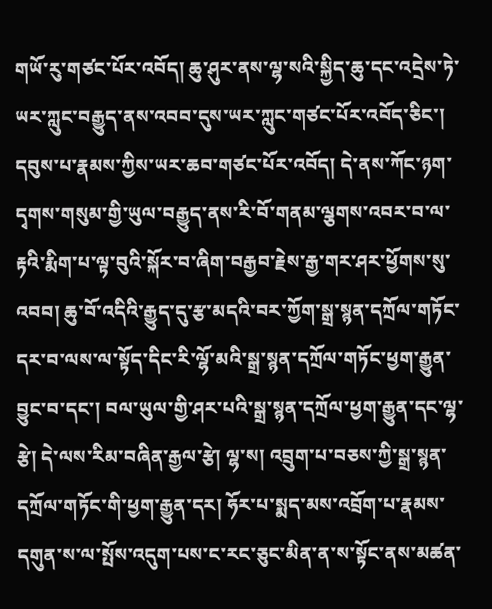གཡོ་རུ་གཙང་པོར་འབོད། ཆུ་ཤུར་ནས་ལྷ་སའི་སྐྱིད་ཆུ་དང་འདྲེས་ཏེ་ཡར་ཀླུང་བརྒྱུད་ནས་འབབ་དུས་ཡར་ཀླུང་གཙང་པོར་འབོད་ཅིང་། དབུས་པ་རྣམས་ཀྱིས་ཡར་ཆབ་གཙང་པོར་འབོད། དེ་ནས་ཀོང་ཉག་དྭགས་གསུམ་གྱི་ཡུལ་བརྒྱུད་ནས་རི་བོ་གནམ་ལྕགས་འབར་བ་ལ་རྟའི་རྨིག་པ་ལྟ་བུའི་སྐོར་བ་ཞིག་བརྒྱབ་རྗེས་རྒྱ་གར་ཤར་ཕྱོགས་སུ་འབབ། ཆུ་བོ་འདིའི་རྒྱུད་དུ་རྩ་མདའི་བར་ཀྱོག་སྒྲ་སྙན་དཀྲོལ་གཏོང་དར་བ་ལས་ལ་སྟོད་དིང་རི་ལྷོ་མའི་སྒྲ་སྙན་དཀྲོལ་གཏོང་ཕྱག་རྒྱུན་བྱུང་བ་དང་། བལ་ཡུལ་གྱི་ཤར་པའི་སྒྲ་སྙན་དཀྲོལ་ཕྱག་རྒྱུན་དང་ལྷ་རྩེ། དེ་ལས་རིམ་བཞིན་རྒྱལ་རྩེ། ལྷ་ས། འབྲུག་པ་བཅས་ཀྱི་སྒྲ་སྙན་དཀྲོལ་གཏོང་གི་ཕྱག་རྒྱུན་དར། ཧོར་པ་སྨད་མས་འབྲོག་པ་རྣམས་དགུན་ས་ལ་སྤོས་འདུག་པས་ང་རང་ཅུང་མིན་ན་ས་སྟོང་ནས་མཚན་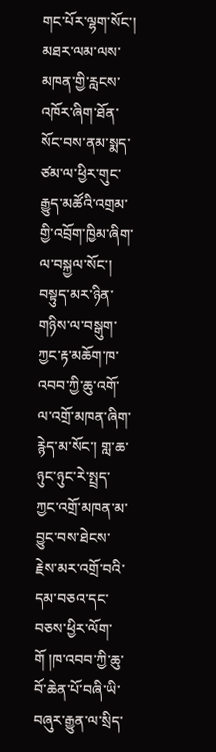གང་པོར་ལྷག་སོང་། མཐར་ལམ་ལས་མཁན་གྱི་རླངས་འཁོར་ཞིག་ཐོན་སོང་བས་ནམ་སྨད་ཙམ་ལ་ཕྱིར་གུང་རྒྱུད་མཚོའི་འགྲམ་གྱི་འབྲོག་ཁྱིམ་ཞིག་ལ་བསྐྱལ་སོང་། བསྟུད་མར་ཉིན་གཉིས་ལ་བསྒུག་ཀྱང་རྟ་མཆོག་ཁ་འབབ་ཀྱི་ཆུ་འགོ་ལ་འགྲོ་མཁན་ཞིག་རྙེད་མ་སོང་། གླ་ཆ་ཉུང་ཉུང་རེ་སྤྲད་ཀྱང་འགྲོ་མཁན་མ་བྱུང་བས་ཐེངས་རྗེས་མར་འགྲོ་བའི་དམ་བཅའ་དང་བཅས་ཕྱིར་ལོག་གོ །ཁ་འབབ་ཀྱི་ཆུ་བོ་ཆེན་པོ་བཞི་ཡི་བཞུར་རྒྱུན་ལ་སྲིད་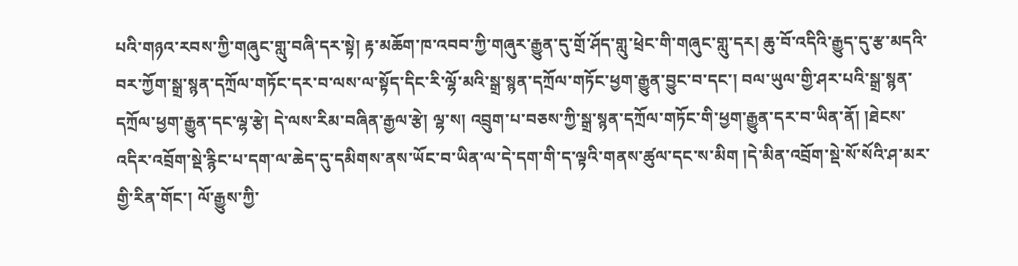པའི་གཉའ་རབས་ཀྱི་གཞུང་གླུ་བཞི་དར་སྟེ། རྟ་མཆོག་ཁ་འབབ་ཀྱི་གཞུར་རྒྱུན་དུ་གྲོ་ཤོད་གླུ་ཕྲེང་གི་གཞུང་གླུ་དར། ཆུ་བོ་འདིའི་རྒྱུད་དུ་རྩ་མདའི་བར་ཀྱོག་སྒྲ་སྙན་དཀྲོལ་གཏོང་དར་བ་ལས་ལ་སྟོད་དིང་རི་ལྷོ་མའི་སྒྲ་སྙན་དཀྲོལ་གཏོང་ཕྱག་རྒྱུན་བྱུང་བ་དང་། བལ་ཡུལ་གྱི་ཤར་པའི་སྒྲ་སྙན་དཀྲོལ་ཕྱག་རྒྱུན་དང་ལྷ་རྩེ། དེ་ལས་རིམ་བཞིན་རྒྱལ་རྩེ། ལྷ་ས། འབྲུག་པ་བཅས་ཀྱི་སྒྲ་སྙན་དཀྲོལ་གཏོང་གི་ཕྱག་རྒྱུན་དར་བ་ཡིན་ནོ། །ཐེངས་འདིར་འབྲོག་སྡེ་རྙིང་པ་དག་ལ་ཆེད་དུ་དམིགས་ནས་ཡོང་བ་ཡིན་ལ་དེ་དག་གི་ད་ལྟའི་གནས་ཚུལ་དང་ས་མིག །དེ་མིན་འབྲོག་སྡེ་སོ་སོའི་ཤ་མར་གྱི་རིན་གོང་། ལོ་རྒྱུས་ཀྱི་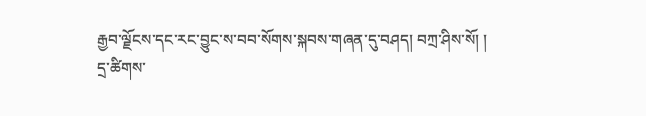རྒྱབ་ལྗོངས་དང་རང་བྱུང་ས་བབ་སོགས་སྐབས་གཞན་དུ་བཤད། བཀྲ་ཤིས་སོ། །
དྲ་ཚིགས་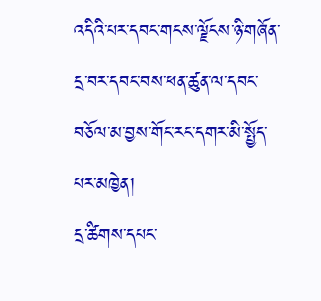འདིའི་པར་དབང་གངས་ལྗོངས་ཉི་གཞོན་དྲ་བར་དབང་བས་ཕན་ཚུན་ལ་དབང་བཅོལ་མ་བྱས་གོང་རང་དགར་མི་སྤྱོད་པར་མཁྱེན།
དྲ་ཚིགས་དཔང་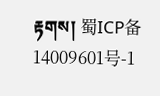རྟགས། 蜀ICP备14009601号-1